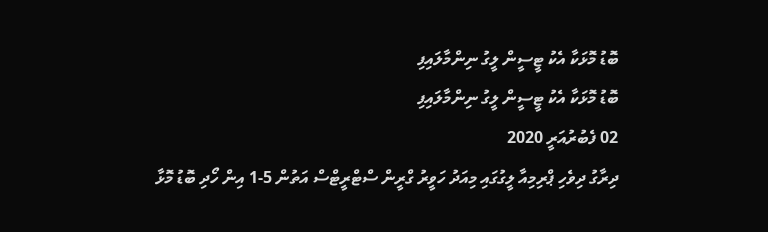ބޮޑު މޮޅަކާ އެކު ޓީސީން ލީގު ނިންމާލައިފި
ބޮޑު މޮޅަކާ އެކު ޓީސީން ލީގު ނިންމާލައިފި
02 ފެބުރުއަރީ 2020
ދިރާގު ދިވެހި ޕްރިމިއާ ލީގުގައި މިއަދު ހަވީރު ގްރީން ސްޓްރީޓްސް އަތުން 5-1 އިން ހޯދި ބޮޑު މޮޅާ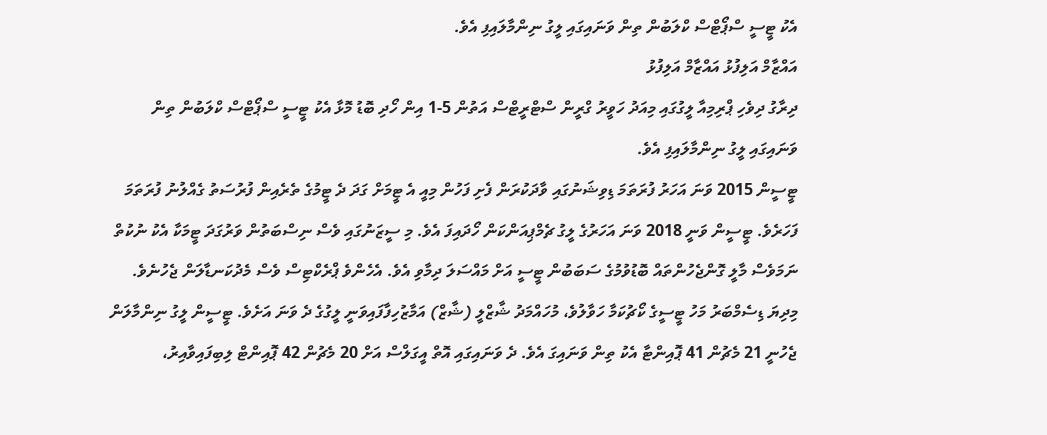އެކު ޓީސީ ސްޕޯޓްސް ކްލަބުން ތިން ވަނައިގައި ލީގު ނިންމާލައިފި އެވެ.
އައްޒާމް އަލިފުޅު އައްޒާމް އަލިފުޅު
ދިރާގު ދިވެހި ޕްރިމިއާ ލީގުގައި މިއަދު ހަވީރު ގްރީން ސްޓްރީޓްސް އަތުން 5-1 އިން ހޯދި ބޮޑު މޮޅާ އެކު ޓީސީ ސްޕޯޓްސް ކްލަބުން ތިން ވަނައިގައި ލީގު ނިންމާލައިފި އެވެ.
ޓީސީން 2015 ވަނަ އަހަރު ފުރަތަމަ ޑިވިޝަނުގައި ވާދަކުރަން ފެށި ފަހުން މިއީ އެ ޓީމަށް ގަދަ ދެ ޓީމުގެ ތެރެއިން ފުރުސަތު ގެއްލުނު ފުރަތަމަ ފަހަރެވެ. ޓީސީން ވަނީ 2018 ވަނަ އަހަރުގެ ލީގު ޗެމްޕިއަންކަން ހޯދައިފަ އެވެ. މި ސީޒަނުގައި ވެސް ނިސްބަތުން ވަރުގަދަ ޓީމަކާ އެކު ނުކުތް ނަމަވެސް މާލީ ގޮންޖެހުންތައް ބޮޑުވުމުގެ ސަބަބުން ޓީސީ އަށް މައްސަލަ ދިމާވި އެވެ. އެހެންވެ ޕްރެކްޓިސް ވެސް މެދުކަނޑާލަން ޖެހުނެވެ.
މިދިޔަ ޑިސެމްބަރު މަހު ޓީސީގެ ކޯޗުކަމާ ހަވާލުވެ، މުހައްމަދު ޝާޒްލީ (ޝާޒް) އަމާޒުހިފާފައިވަނީ ލީގުގެ ދެ ވަނަ އަށެވެ. ޓީސީން ލީގު ނިންމާލަން ޖެހުނީ 21 މެޗުން 41 ޕޮއިންޓާ އެކު ތިން ވަނައިގަ އެވެ. ދެ ވަނައިގައި އޮތް އީގަލްސް އަށް 20 މެޗުން 42 ޕޮއިންޓް ލިބިފައިވާއިރު،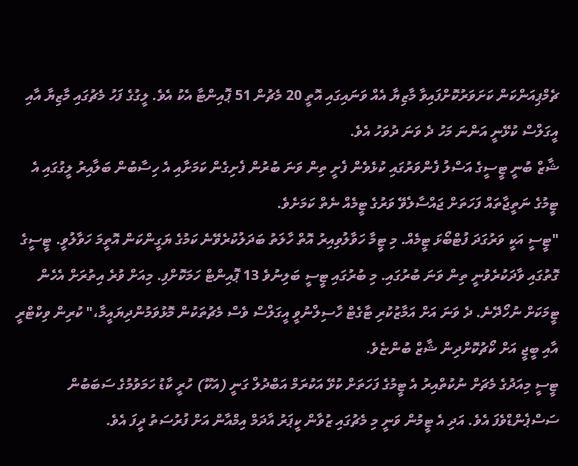ޗެމްޕިއަންކަން ކަށަވަރުކޮށްފައިވާ މާޒިޔާ އެއް ވަނައިގައި އޮތީ 20 މެޗުން 51 ޕޮއިންޓާ އެކު އެވެ. ލީގުގެ ފަހު މެޗުގައި މާޒިޔާ އާއި އީގަލްސް ކުޅޭނީ އަންނަ މަހު ދެ ވަނަ ދުވަހު އެވެ.
ޝާޒް ބުނީ ޓީސީގެ އަސްލު ފެންވަރުގައި ކުޅެވެން ފެށީ ތިން ވަނަ ބުރުން ފެށިގެން ކަމަށާއި އެ ހިސާބުން ބަލާއިރު ލީގުގައި އެ ޓީމުގެ ނަތީޖާތައް ފަހަތަށް ޖައްސާލެވޭ ވަރުގެ ޓީމެއް ނެތް ކަމަށެވެ.
"ޓީސީ އަކީ ވަރުގަދަ ފުޓްބޯޅަ ޓީމެއް. މި ޓީމާ ހަވާލުވިއިރު އޮތް ހާލަތު ބަދަލުކުރެވޭނެ ކަމުގެ ޔަގީންކަން އޮތީމަ ހަވާލުވީ. ޓީސީގެ ގޮތުގައި ވާދަކުރެވުނީ ތިން ވަނަ ބުރުގައި. މި ބުރުގައި ޓީސީ ބަލިނުވެ 13 ޕޮއިންޓް ހަމަކޮށްފި. މިއަށް ވުރެ އިތުރަށް އެހެން ޓީމަކަށް ނުހޯދޭނެ. ދެ ވަނަ އަށް އަމާޒުކުރި ޓާގެޓް ހާސިލްނުވީ އީގަލްސް ވެސް މެޗުތަކުން މޮޅުވަމުންދިޔައީމާ،" ކުރިން ވިކްޓްރީ އާއި ބީޖީ އަށް ކޯޗުކޮށްދިން ޝާޒް ބުންޏެވެ.
ޓީސީ މިއަދުގެ މެޗަށް ނުކުތްއިރު އެ ޓީމުގެ ފަހަތަށް ކުޅޭ އަކުރަމް އަބްދުލް ގަނީ (އަކޫ) ހުރީ ކާޑު ހަމަވުމުގެ ސަބަބުން ސަސްޕެންޑްވެފަ އެވެ. އަދި އެ ޓީމުން ވަނީ މި މެޗުގައި ޒުވާން ކީޕަރު އާދަމް އިމްއާން އަށް ފުރުސަތު ދީފަ އެވެ.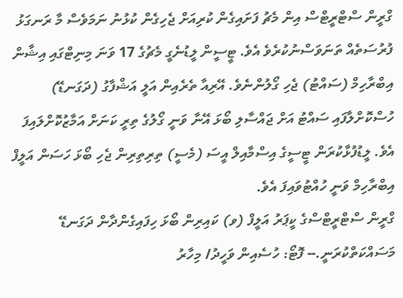ގްރީން ސްޓްރީޓްސް އިން މެޗު ފަށައިގެން ކުރިއަށް ޖެހިގެން ކުޅުނު ނަމަވެސް މާ ރަނގަޅު ފުރުސަތެއް ތަނަވަސްނުކުރެވެ އެވެ. ޓީސީން ލީޑުނެގީ މެޗުގެ 17 ވަނަ މިނިޓްގައި އިޝާން އިބްރާހިމް (ސައްޓު) ޖެހި ގޯލުންނެވެ. އޭރިއާ ތެރެއިން އަލީ އަޝްފާގު (ދަގަނޑޭ) ހުސްކޮށްލާފައި ސައްޓު އަށް ޖައްސާލި ބޯޅަ އޭނާ ވަނީ ގޯލުގެ ތިރީ ކަނަށް އަމާޒުކޮށްލައިފަ އެވެ. ލީޑުފުޅާކުރަން ޓީސީގެ އިސްމާއިލް އީސަ (މެސީ) ތިރިތިރިން ޖެހި ބޯޅަ ހަސަން އަލީފް އިބްރާހިމް ވަނީ ހުއްޓުވައިފަ އެވެ.
ގްރީން ސްޓްރީޓްސްގެ ކީޕަރު އަލީފް (ވ) ކައިރިން ބޯޅަ ހިފައިގެންދާން ދަގަނޑޭ މަސައްކަތްކުރަނީ.-- ފޮޓޯ: ހުސެއިން ވަހީދު/ މިހާރު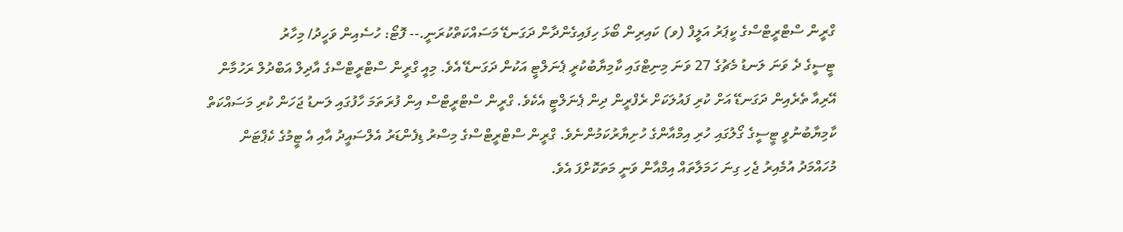ގްރީން ސްޓްރީޓްސްގެ ކީޕަރު އަލީފް (ވ) ކައިރިން ބޯޅަ ހިފައިގެންދާން ދަގަނޑޭ މަސައްކަތްކުރަނީ.-- ފޮޓޯ: ހުސެއިން ވަހީދު/ މިހާރު
ޓީސީގެ ދެ ވަނަ ލަނޑު މެޗުގެ 27 ވަނަ މިނިޓްގައި ކާމިޔާބުކުރީ ޕެނަލްޓީ އަކުން ދަގަނޑޭ އެވެ. މިއީ ގްރީން ސްޓްރީޓްސްގެ އާދިލް އަބްދުލް ރަހުމާން އޭރިއާ ތެރެއިން ދަގަނޑޭ އަށް ކުރި ފައުލަކަށް ރެފްރީން ދިން ޕެނަލްޓީ އެކެވެ. ގްރީން ސްޓްރީޓްސް އިން ފުރަތަމަ ހާފުގައި ލަނޑު ޖަހަން ކުރި މަސައްކަތް ކާމިޔާބުނުވީ ޓީސީގެ ގޯލުގައި ހުރި އިމްއާންގެ ހުށިޔާރުކަމުންނެވެ. ގްރީން ސްޓްރީޓްސްގެ މިސްރު ޑިފެންޑަރު އެލްސައީދު އާއި އެ ޓީމުގެ ކެޕްޓަން މުހައްމަދު އުމެއިރު ޖެހި ގިނަ ހަމަލާތައް އިމްއާން ވަނީ މަތަކޮށްފަ އެވެ.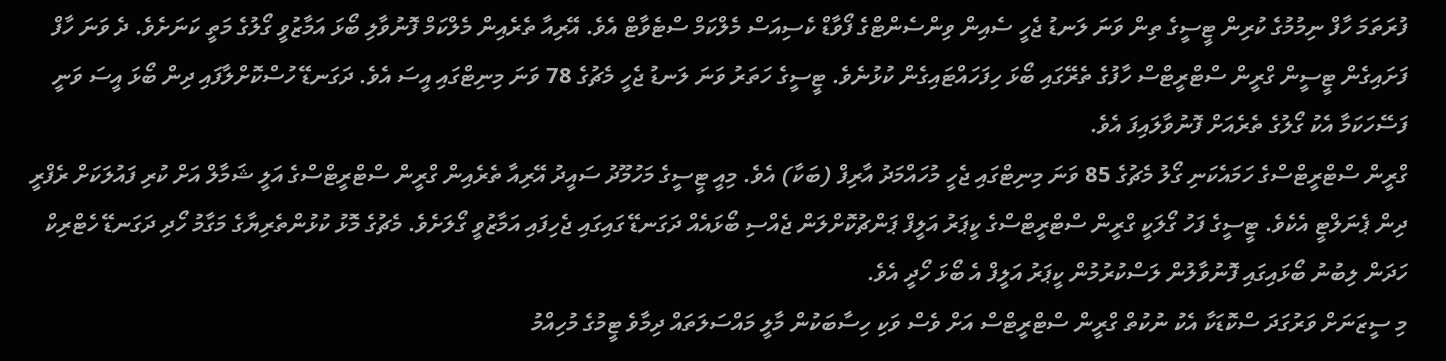ފުރަތަމަ ހާފް ނިމުމުގެ ކުރިން ޓީސީގެ ތިން ވަނަ ލަނޑު ޖެހީ ސެއިން ވިންސެންޓްގެ ފޯވާޑް ކެސިއަސް މެލްކަމް ސްޓެވާޓް އެވެ. އޭރިއާ ތެރެއިން މެލްކަމް ފޮނުވާލި ބޯޅަ އަމާޒުވީ ގޯލުގެ މަތީ ކަނަށެވެ. ދެ ވަނަ ހާފް ފަށައިގެން ޓީސީން ގްރީން ސްޓްރީޓްސް ހާފުގެ ތެރޭގައި ބޯޅަ ހިފަހައްޓައިގެން ކުޅުނެވެ. ޓީސީގެ ހަތަރު ވަނަ ލަނޑު ޖެހީ މެޗުގެ 78 ވަނަ މިނިޓްގައި އީސަ އެވެ. ދަގަނޑޭ ހުސްކޮށްލާފައި ދިން ބޯޅަ އީސަ ވަނީ ފަސޭހަކަމާ އެކު ގޯލުގެ ތެރެއަށް ފޮނުވާލައިފަ އެވެ.
ގްރީން ސްޓްރީޓްސްގެ ހަމައެކަނި ގޯލު މެޗުގެ 85 ވަނަ މިނިޓްގައި ޖެހީ މުހައްމަދު އާރިފް (ބަކާ) އެވެ. މިއީ ޓީސީގެ މަހުމޫދު ސައީދު އޭރިއާ ތެރެއިން ގްރީން ސްޓްރީޓްސްގެ އަލީ ޝަމާލް އަށް ކުރި ފައުލަކަށް ރެފްރީ ދިން ޕެނަލްޓީ އެކެވެ. ޓީސީގެ ފަހު ގޯލަކީ ގްރީން ސްޓްރީޓްސްގެ ކީޕަރު އަލީފް ޕަންޗުކޮށްލަން ޖެއްސި ބޯޅައެއް ދަގަނޑޭ ގައިގައި ޖެހިފައި އަމާޒުވީ ގޯލަށެވެ. މެޗުގެ މޮޅު ކުޅުންތެރިޔާގެ މަގާމު ހޯދި ދަގަނޑޭ ހެޓްރިކް ހަދަން ލިބުނު ބޯޅައިގައި ފޮނުވާލުން ލަސްކުރުމުން ކީޕަރު އަލީފް އެ ބޯޅަ ހޯދީ އެވެ.
މި ސީޒަނަށް ވަރުގަދަ ސްކޮޑަކާ އެކު ނުކުތް ގްރީން ސްޓްރީޓްސް އަށް ވެސް ވަކި ހިސާބަކުން މާލީ މައްސަލަތައް ދިމާވެ ޓީމުގެ މުހިއްމު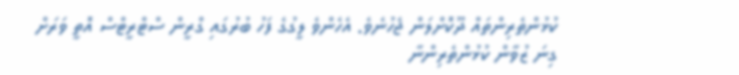ކުޅުންތެރިންތައް ދޫކޮށްލަން ޖެހުނެވެ. އެހެންވެ ލީގުގެ ފަހު ބުރުގައި ގްރީން ސްޓްރީޓްސް އޮތީ ވަރަށް ގިނަ ޒުވާން ކުޅުންތެރިންނާ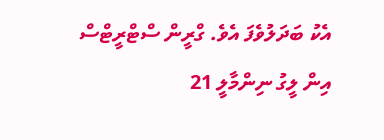އެކު ބަދަލުވެފަ އެވެ. ގްރީން ސްޓްރީޓްސް އިން ލީގު ނިންމާލީ 21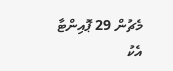މެޗުން 29 ޕޮއިންޓާ އެކު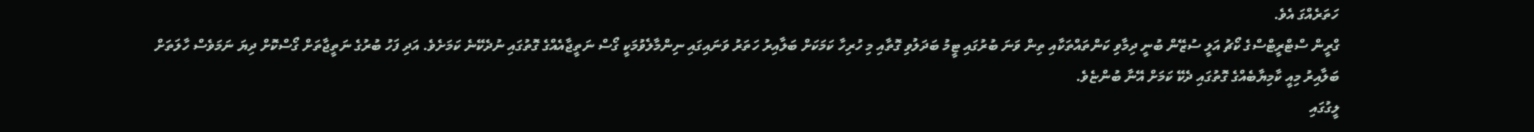ހަތަރެއްގަ އެވެ.
ގްރީން ސްޓްރީޓްސްގެ ކޯޗު އަލީ ސުޒޭން ބުނީ ދިމާވި ކަންތައްތަކާއި ތިން ވަނަ ބުރުގައި ޓީމު ބަދަލުވި ގޮތާއި މި ހުރިހާ ކަމަކަށް ބަލާއިރު ހަތަރު ވަނައިގައި ނިންމާލެވުމަކީ ގޯސް ނަތީޖާއެއްގެ ގޮތުގައި ނުދެކޭނެ ކަމަށެވެ. އަދި ފަހު ބުރުގެ ނަތީޖާތަށް ގޯސްކޮށް ދިޔަ ނަމަވެސް ހާލަތަށް ބަލާއިރު މިއީ ކާމިޔާބެއްގެ ގޮތުގައި ދެކޭ ކަމަށް އޭނާ ބުންޏެވެ.
ލީގުގައި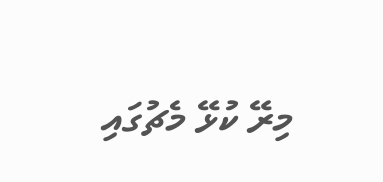މިރޭ ކުޅޭ މެޗުގައި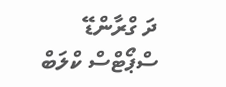ދަ ގްރާންޑޭ ސްޕޯޓްސް ކްލަބް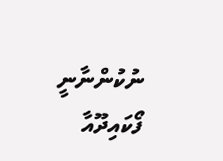ނުކުންނާނީ ފޯކައިދޫއާ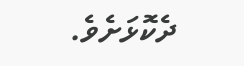ދެކޮޅަށެވެ.